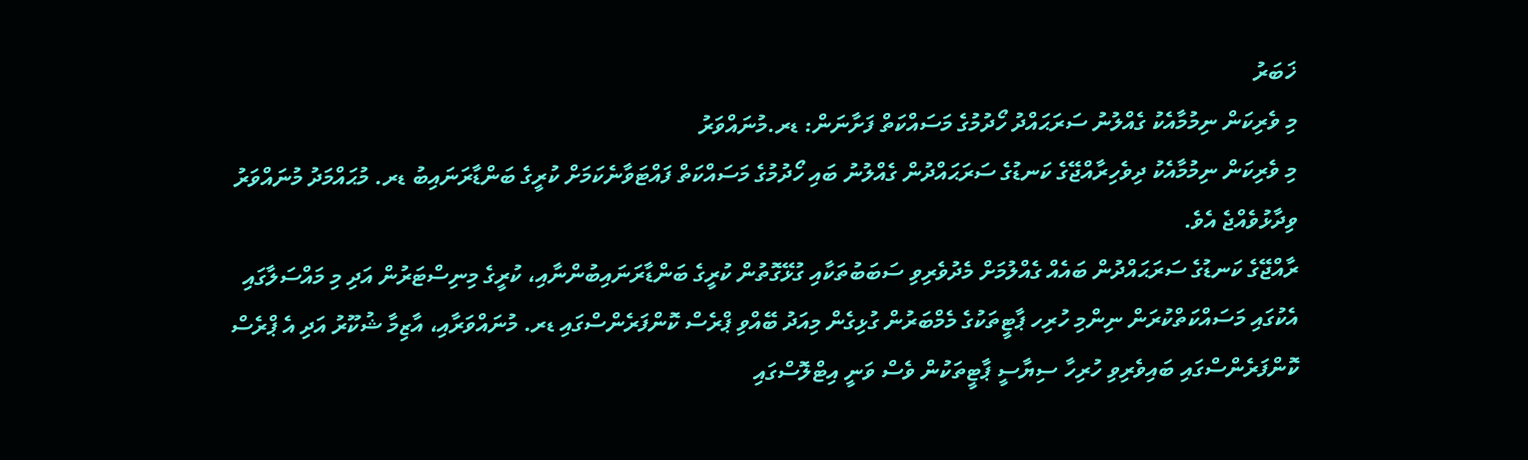ޚަބަރު
މި ވެރިކަން ނިމުމާއެކު ގެއްލުނު ސަރަޙައްދު ހޯދުމުގެ މަސައްކަތް ފަށާނަން: ޑރ.މުނައްވަރު
މި ވެރިކަން ނިމުމާއެކު ދިވެހިރާއްޖޭގެ ކަނޑުގެ ސަރަޙައްދުން ގެއްލުނު ބައި ހޯދުމުގެ މަސައްކަތް ފައްޓަވާނެކަމަށް ކުރީގެ ބަންޑާރަނައިބު ޑރ. މުޙައްމަދު މުނައްވަރު ވިދާޅުވެއްޖެ އެވެ.
ރާއްޖޭގެ ކަނޑުގެ ސަރަޙައްދުން ބައެއް ގެއްލުމަށް މެދުވެރިވި ސަބަބުތަކާއި ގުޅޭގޮތުން ކުރީގެ ބަންޑާރަނައިބުންނާއި، ކުރީގެ މިނިސްޓަރުން އަދި މި މައްސަލާގައި އެކުގައި މަސައްކަތްކުރަން ނިންމި ހުރިހ ޕާޓީތަކުގެ މެމްބަރުން ގުޅިގެން މިއަދު ބޭއްވި ޕްރެސް ކޮންފަރެންސްގައި ޑރ. މުނައްވަރާއި، އާޒިމާ ޝުކޫރު އަދި އެ ޕްރެސް ކޮންފަރެންސްގައި ބައިވެރިވި ހުރިހާ ސިޔާސީ ޕާޓީތަކުން ވެސް ވަނީ އިޓްލޮސްގައި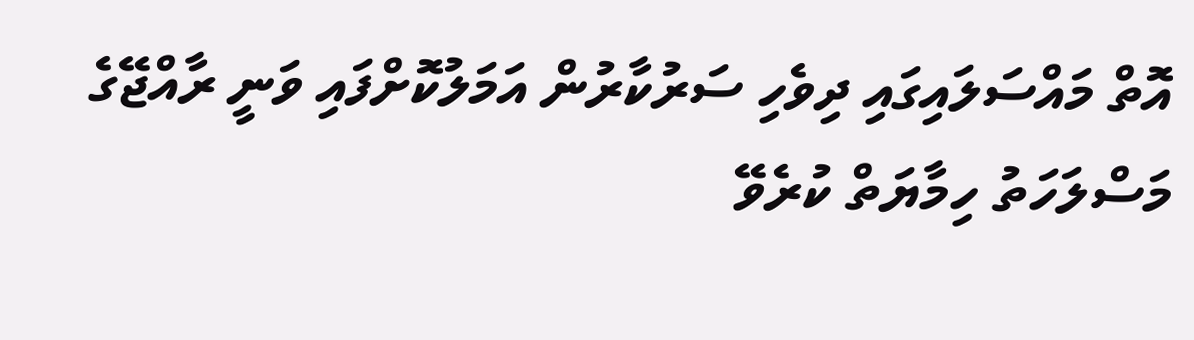އޮތް މައްސަލައިގައި ދިވެހި ސަރުކާރުން އަމަލުކޮށްފައި ވަނީ ރާއްޖޭގެ މަސްލަހަތު ހިމާޔަތް ކުރެވޭ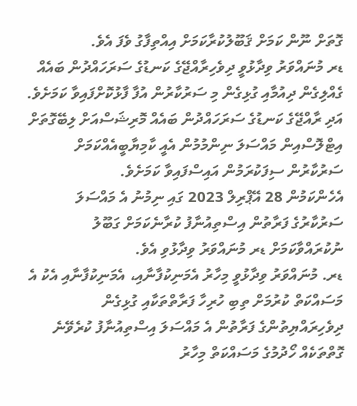ގޮތަށް ނޫން ކަމަށް ޤަބޫލުކުރާކަމަށް އިއްތިފާގު ވެފަ އެވެ.
ޑރ މުނައްވަރު ވިދާޅުވީ ދިވެހިރާއްޖޭގެ ކަނޑުގެ ސަރަހައްދުން ބައެއް ގެއްލިގެން ދިއުމާއި ގުޅިގެން މި ސަރުކާރުން އުފާ ފާޅުކޮށްފައިވާ ކަމަށެވެ. އަދި ރާއްޖޭގެ ކަނޑުގެ ސަރަހައްދުން ބައެއް މޮރިޝަސްއަށް ލިބޭގޮތަށް އިޓްލޮސްއިން މައްސަލަ ނިންމުމުން އެއީ ކާމިޔާބީއެއްކަމަށް ސަރުކާރުން ސިފަކުރަމުން އައިސްފައިވާ ކަމަށެވެ.
އެހެންކަމުން 28 އޭޕްރިލް 2023 ގައި ނިމުނު އެ މައްސަލަ ސަރުކާރުގެ ފަރާތުން އިސްތިއުނާފު ކުރާނެކަމަށް ގަބޫލު ނުކުރައްވާކަމަށް ޑރ މުނައްވަރު ވިދާޅުވި އެވެ.
ޑރ. މުނައްވަރު ވިދާޅުވީ މިހާރު އެމަނިކުފާނާއި، އެމަނިކުފާނާއި އެކު އެ މަސައްކަތް ކުރުމަށް ތިބި ހުރިހާ ފަރާތްތަކާއި ގުޅިގެން ދިވެހިރައްޔިތުންގެ ފަރާތުން އެ މައްސަލަ އިސްތިއުނާފު ކުރެވޭނެ ގޮތްތަކެއް ހޯދުމުގެ މަސައްކަތް މިހާރު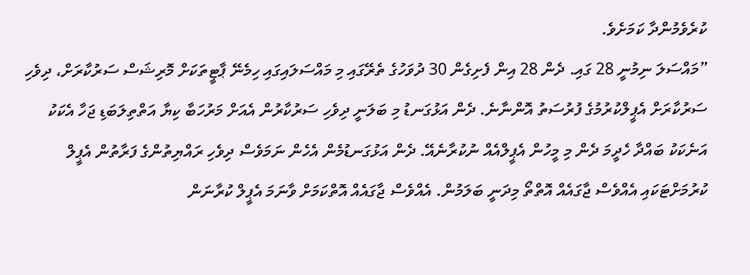ކުރެވެމުންދާ ކަމަށެވެ.
”މައްސަލަ ނިމުނީ 28 ގައި. ދެން 28 އިން ފެށިގެން 30 ދުވަހުގެ ތެރޭގައި މި މައްސަލައިގައި ހިމެނޭ ޕާޓީތަކަށް މޮރިޝަސް ސަރުކާރަށް، ދިވެހި ސަރުކާރަށް އެޕީލްކުރުމުގެ ފުރުސަތު އޮންނާނެ. ދެން އަޅުގަނޑު މި ބަލަނީ ދިވެހި ސަރުކާރުން އެއަށް މަރުހަބާ ކިޔާ އަތްތިލަބަޑި ޖަހާ އެކަކު އަނެކަކު ބައްދާ ހެދީމަ ދެން މި މީހުން އެޕީލްއެއް ނުކުރާނެއޭ. ދެން އަޅުގަނޑުމެން އެހެން ނަމަވެސް ދިވެހި ރައްޔިތުންގެ ފަރާތުން އެޕީލް ކުރުމަށްޓަކައި އެއްވެސް ޖާގައެއް އޮތްތޯ މިދަނީ ބަލަމުން. އެއްވެސް ޖާގައެއް އޮތްކަމަށް ވާނަމަ އެޕީލް ކުރާނަން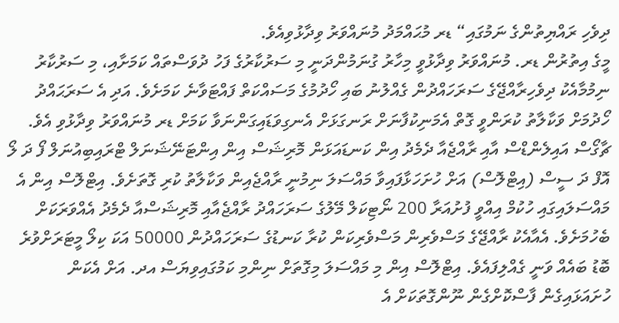ދިވެހި ރައްޔިތުންގެ ނަމުގައި“ ޑރ މުޙައްމަދު މުނައްވަރު ވިދާޅުވިއެވެ.
މީގެ އިތުރުން ޑރ. މުނައްވަރު ވިދާޅުވީ މިހާރު ގުނަމުންދަނީ މި ސަރުކާރުގެ ފަހު ދުވަސްތައް ކަމަށާއި، މި ސަރުކާރު ނިމުމާއެކު ދިވެހިރާއްޖޭގެ ސަރަހައްދުން ގެއްލުނު ބައި ހޯދުމުގެ މަސައްކަތް ފައްޓަވާނެ ކަމަށެވެ. އަދި އެ ސަރަޙައްދު ހޯދުމަށް ވަކާލާތު ކުރަންވީ ގޮތް އެމަނިކުފާނަށް ރަނގަޅަށް އެނގިވަޑައިގަންނަވާ ކަމަށް ޑރ މުނައްވަރު ވިދާޅުވި އެވެ.
ޗާގޯސް އައިލެންޑްސް އާއި ރާއްޖެއާ ދެމެދު އިން ކަނޑައަޅަން މޮރިޝަސް އިން އިންޓަނޭޝަނަލް ޓްރައިބިއުނަލް ފޯ ދަ ލޯ އޮފް ދަ ސީސް (އިޓްލޮސް) އަށް ހުށަހަޅާފައިވާ މައްސަލަ ނިމުނީ ރާއްޖެއިން ވަކާލާތު ކުރި ގޮތަށެވެ. އިޓްލޮސް އިން އެ މައްސަލައިގައި ހުކުމް އިއްވީ ފުށުއަރާ 200 ނޯޓިކަލް މޭލުގެ ސަރަހައްދު ރާއްޖެއާއި މޮރިޝަސްއާ ދެމެދު އެއްވަރަކަށް ބެހުމަށެވެ. އެއާއެކު ރާއްޖޭގެ މަސްވެރިން މަސްވެރިކަން ކުރާ ކަނޑުގެ ސަރަހައްދުން 50000 އަކަ ކިލޯ މީޓަރަށްވުރެ ބޮޑު ބައެއް ވަނީ ގެއްލިފައެވެ. އިޓްލޮސް އިން މި މައްސަލަ މިގޮތަށް ނިންމި ކަމުގައިވިޔަސް އދ. އަށް އެކަން ހުށައަޅައިގެން ފާސްކޮށްގެން ނޫންގޮތަކަށް އެ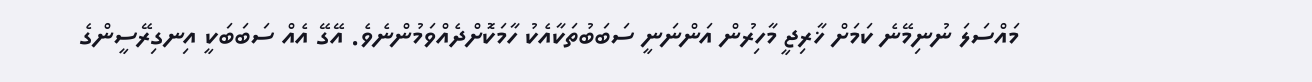މައްސަލަ ނުނިމޭނެ ކަމަށް ޚާރިޖީ މާހިރުން އަންނަނީ ސަބަބުތަކާއެކު ހާމަކޮށްދެއްވަމުންނެވެ. އޭގޭ އެއް ސަބަބަކީ އިނގިރޭސީންގެ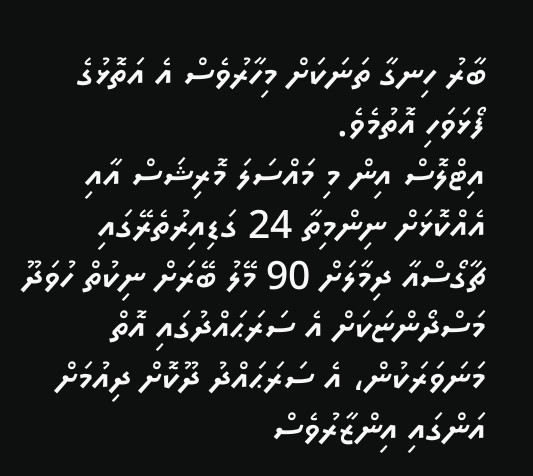ބާރު ހިނގާ ތަނަކަށް މިހާރުވެސް އެ އަތޮޅުގެ ފޯޅަވަހި އޮތުމެވެ.
އިޓްލޮސް އިން މި މައްސަލަ މޮރިޝަސް އާއި އެއްކޮޅަށް ނިންމިތާ 24 ގަޑިއިރުތެރޭގައި ޗާގޯސްއާ ދިމާލަށް 90 މޭލު ބޭރަށް ނިކުތް ހުވަދޫ މަސްދޯންޏަކަށް އެ ސަރަޙައްދުގައި އޮތް މަނަވަރަކުން، އެ ސަރަޙައްދު ދޫކޮށް ދިއުމަށް އަންގައި އިންޒާރުވެސް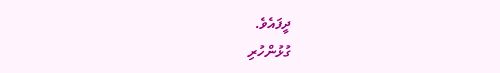ދީފައެވެ.
ގުޅުންހުރި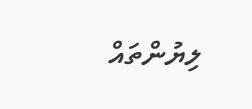ލިޔުންތައް